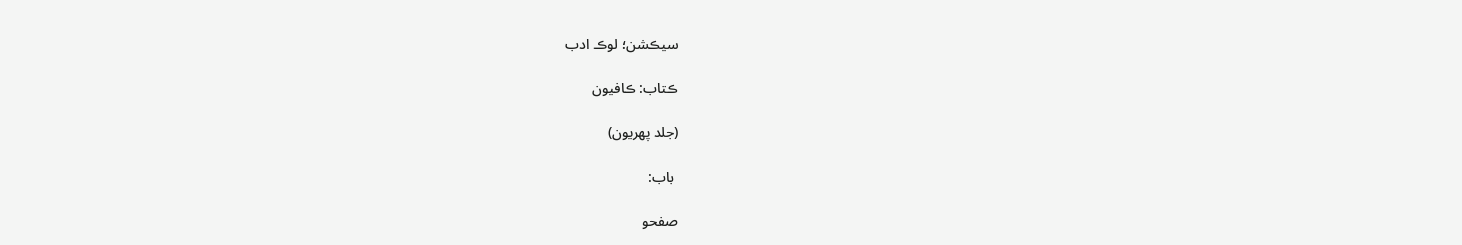سيڪشن؛ لوڪ ادب

ڪتاب: ڪافيون

(جلد پهريون)

 باب:

صفحو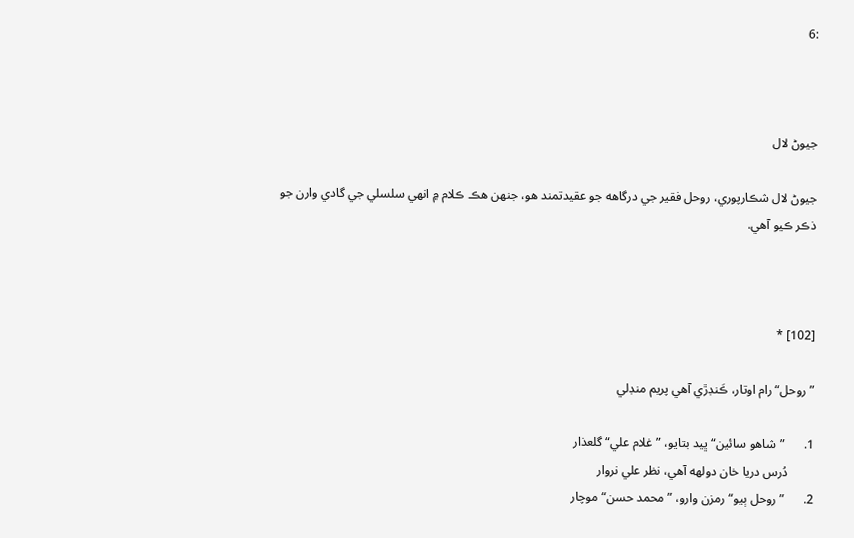:6



جيوڻ لال

جيوڻ لال شڪارپوري، روحل فقير جي درگاهه جو عقيدتمند هو، جنهن هڪ ڪلام ۾ انهي سلسلي جي گادي وارن جو ذڪر ڪيو آهي.



[102] *

”روحل“ رام اوتار، ڪَنڊڙي آهي پريم منڊلي

1.      ”شاهو سائين“ ڀيد بتايو، ”غلام علي“ گلعذار
        دُرس دريا خان دولهه آهي، نظر علي نروار
2.      ”روحل ٻيو“ رمزن وارو، ”محمد حسن“ موچار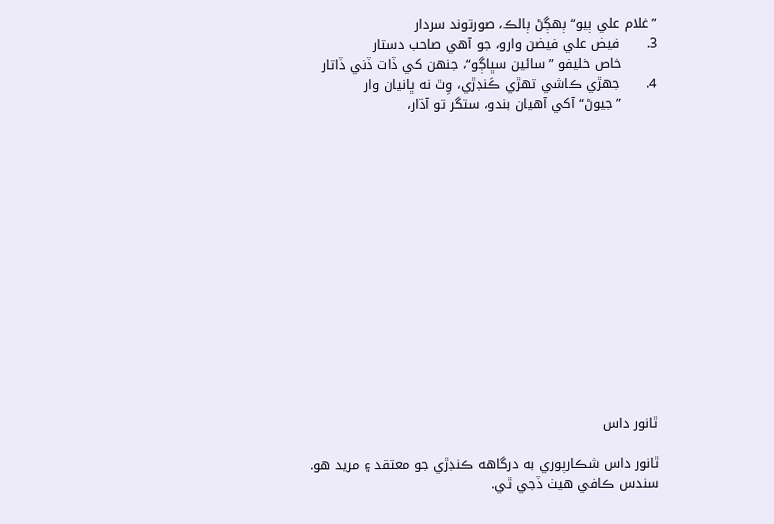”غلام علي ٻيو“ ٻهڳڻ ٻالڪ، صورتوند سردار
3.      فيض علي فيضن وارو، جو آهي صاحب دستار
        خاص خليفو ”سائين سڀاڳو“، جنهن کي ڏات ڏني ڏاتار
4.      جهڙي ڪاشي تهڙي ڪَنڊڙي، وِٿ نه ڀانيان وار
        ”جيوڻ“ آکي آهيان بندو، ستگر تو آڌار،















ٿانور داس

ٿانور داس شڪارپوري به درگاهه ڪنڊڙي جو معتقد ۽ مريد هو. سندس ڪافي هيٺ ڏجي ٿي.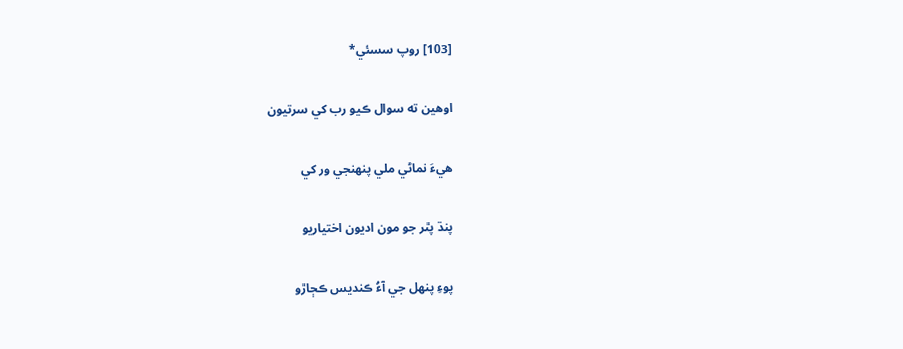[103] روپ سسئي*

اوهين ته سوال ڪيو رب کي سرتيون

هيءَ نماڻي ملي پنهنجي ور کي

پنڌ پٿر جو مون اديون اختياريو

پوءِ پنهل جي آءُ ڪنديس ڪڄاڙو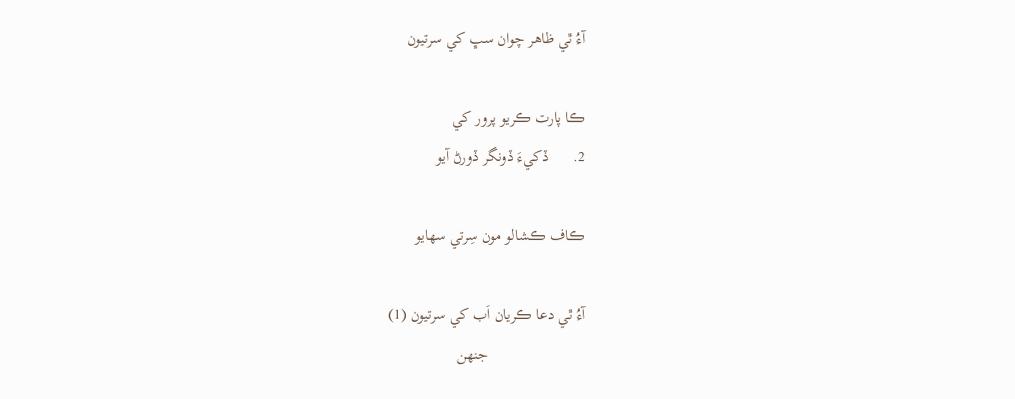آءُ ٿي ظاهر چوان سڀ کي سرتيون

ڪا پارت ڪريو پرور کي
2.      ڏکيءَ ڏونگر ڏورڻ آيو

ڪاف ڪشالو مون سِرتي سهايو

آءُ ٿي دعا ڪريان اَب کي سرتيون (1)
                        جنهن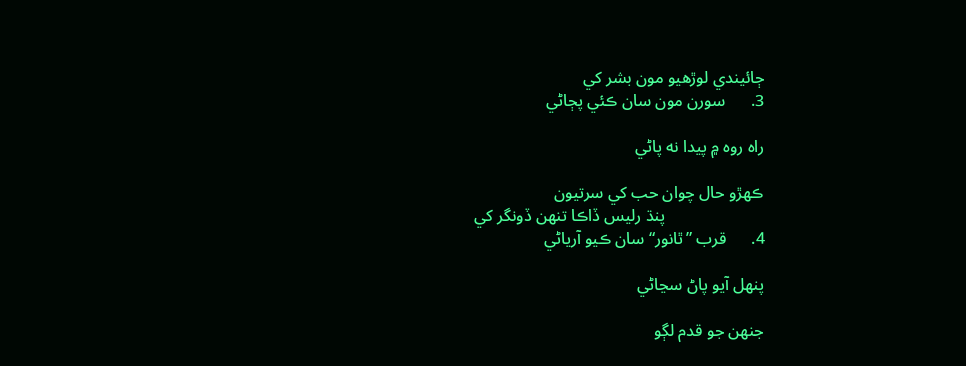ڄائيندي لوڙهيو مون بشر کي
3.      سورن مون سان ڪئي پڄاڻي

راه روه ۾ پيدا نه پاڻي

ڪهڙو حال چوان حب کي سرتيون
                        پنڌ رليس ڏاڪا تنهن ڏونگر کي
4.      قرب ”ٿانور“ سان ڪيو آرياڻي

پنهل آيو پاڻ سڃاڻي

جنهن جو قدم لڳو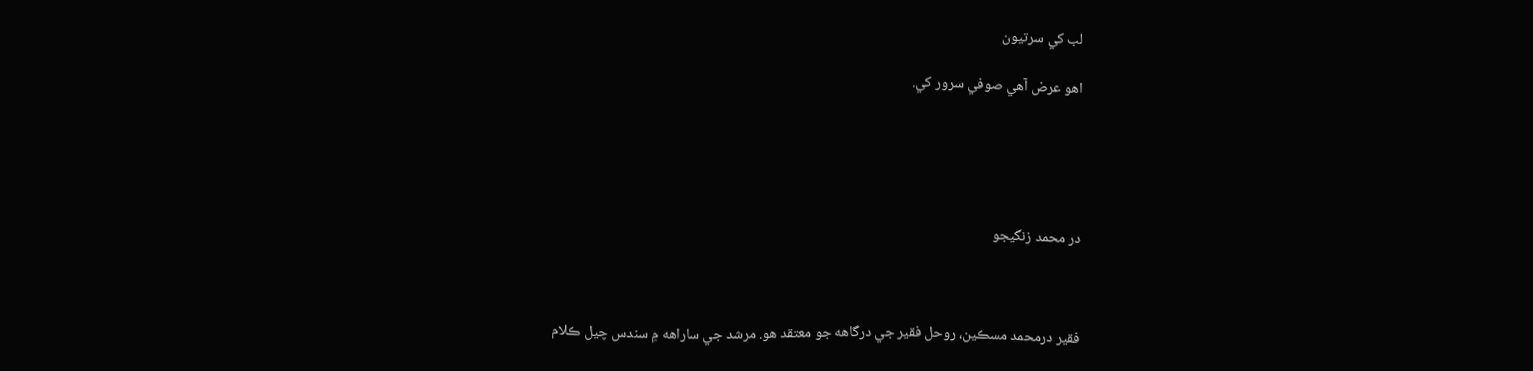لب کي سرتيون

اهو عرض آهي صوفي سرور کي.





در محمد زنگيجو



فقير درمحمد مسڪين، روحل فقير جي درگاهه جو معتقد هو. مرشد جي ساراهه ۾ سندس چيل ڪلام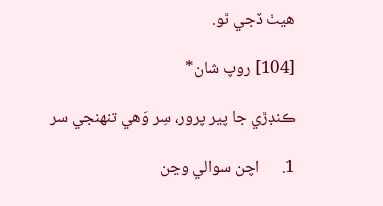هيٺ ڏجي ٿو.

[104] روپ شان*

ڪنڊڙي جا پير پرور، سِر وَهي تنهنجي سر

1.      اچن سوالي وڃن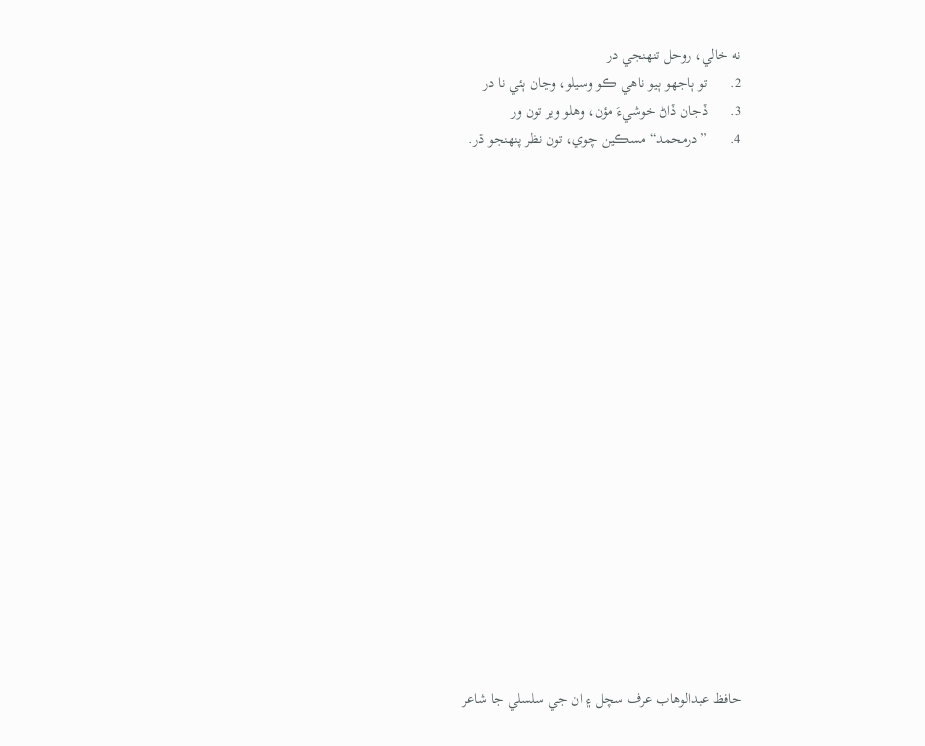نه خالي، روحل تنهنجي در
2.      تو ٻاجهو ٻيو ناهي ڪو وسيلو، وڃان ٻئي نا در
3.      ڏجان ڏاڻ خوشيءَ مؤن، وهلو وير تون ور
4.      ”درمحمد“ مسڪين چوي، تون نظر پنهنجو ڌر.



















حافظ عبدالوهاب عرف سچل ۽ ان جي سلسلي جا شاعر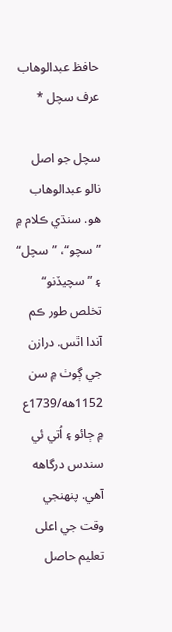حافظ عبدالوهاب عرف سچل *

سچل جو اصل نالو عبدالوهاب هو. سنڌي ڪلام ۾ ”سچو“، ”سچل“ ۽ ”سچيڏنو“ تخلص طور ڪم آندا اٿس. درازن جي ڳوٺ ۾ سن 1152هه/1739ع ۾ ڄائو ۽ اُتي ئي سندس درگاهه آهي. پنهنجي وقت جي اعلى تعليم حاصل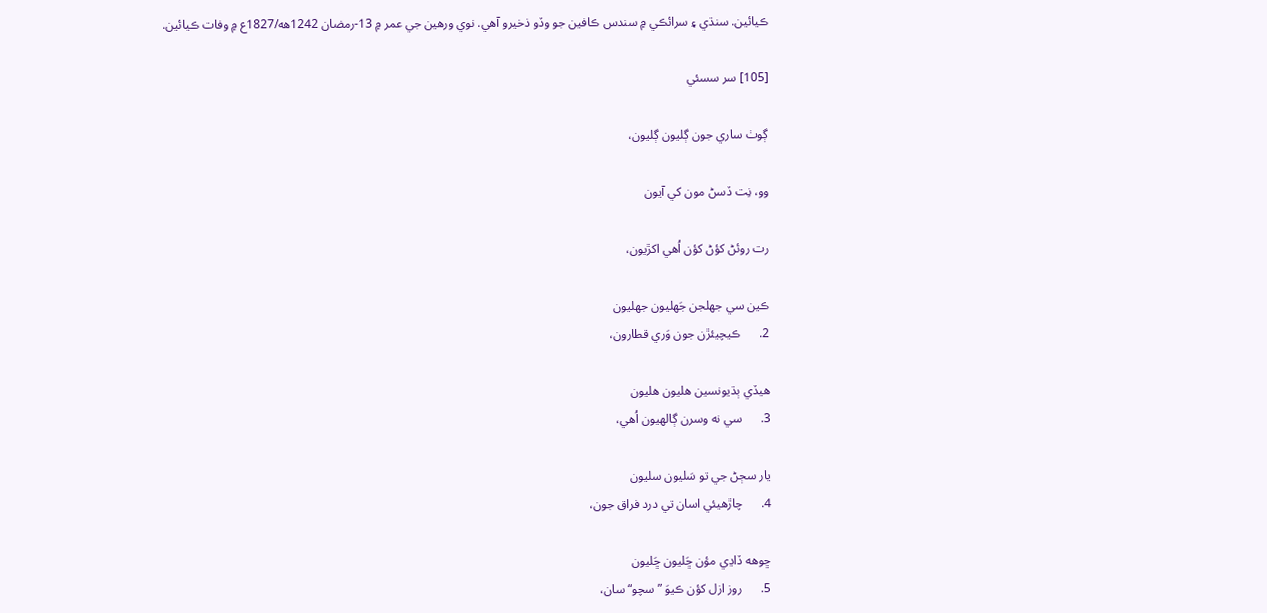ڪيائين. سنڌي ۽ سرائڪي ۾ سندس ڪافين جو وڏو ذخيرو آهي. نوي ورهين جي عمر ۾ 13-رمضان 1242هه/1827ع ۾ وفات ڪيائين.

[105] سر سسئي

ڳوٺ ساري جون ڳليون ڳليون،

وو، نِت ڏسڻ مون کي آيون

رت روئڻ کؤڻ کؤن اُهي اکڙيون،

ڪين سي جهلجن جَهليون جهليون
2.      ڪيچيئڙن جون وَري قطارون،

هيڏي ٻڌيونسين هليون هليون
3.      سي نه وسرن ڳالهيون اُهي،

يار سڄڻ جي تو سَليون سليون
4.      چاڙهيئي اسان تي درد فراق جون،

ڇوهه ڏاڍي مؤن ڇَليون ڇَليون
5.      روز ازل کؤن ڪيوَ ”سچو“ سان،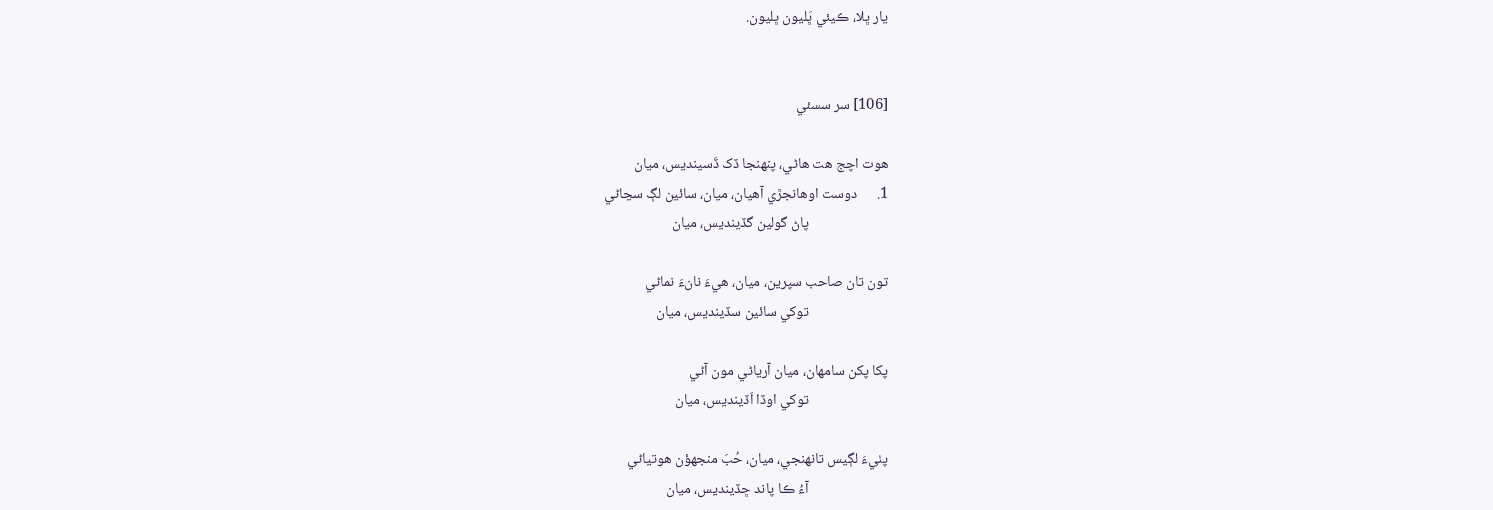يار ڀلا، ڪيئي ڀَليون ڀليون.


[106] سر سسئي

هوت اچج هت هاڻي، پنهنجا ڏک ڏَسينديس، ميان
1.      دوست اوهانجڙي آهيان، ميان، سائين لڳ سڃاڻي
                        پاڻ گولين گڏينديس، ميان

تون تان صاحب سپرين، ميان، هيءَ نانءَ نماڻي
                        توکي سائين سڏينديس، ميان

پکا پکن سامهان، ميان آرياڻي مون آڻي
                        توکي اوڏا اَڏينديس، ميان

پٺيءَ لڳيس تانهنجي، ميان، حُبَ منجهؤن هوتياڻي
                        آءُ ڪا پاند ڇڏينديس، ميان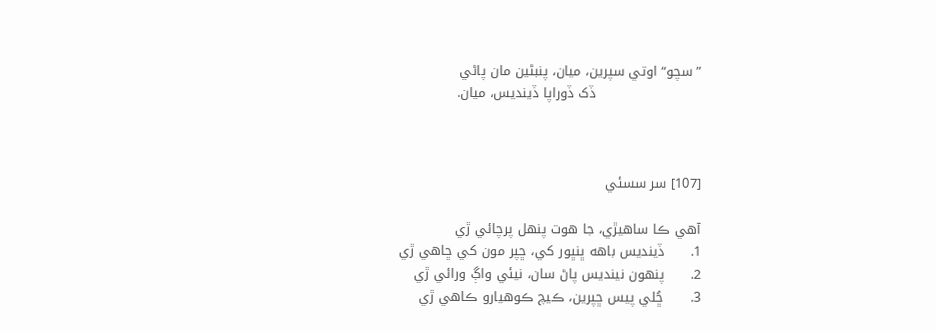”سچو“ اوتي سپرين، ميان، پنبڻين مان پاڻي
                        ڏک ڏوراپا ڏينديس، ميان.



[107] سر سسئي

آهي ڪا ساهيڙي، جا هوت پنهل پرچائي ڙي
1.      ڏينديس باهه ڀنڀور کي، ڇپر مون کي ڇاهي ڙي
2.      پنهون نينديس پاڻ سان، نيئي واڳ ورائي ڙي
3.      ڇُلي پيس ڇپرين، ڪيچ ڪوهيارو ڪاهي ڙي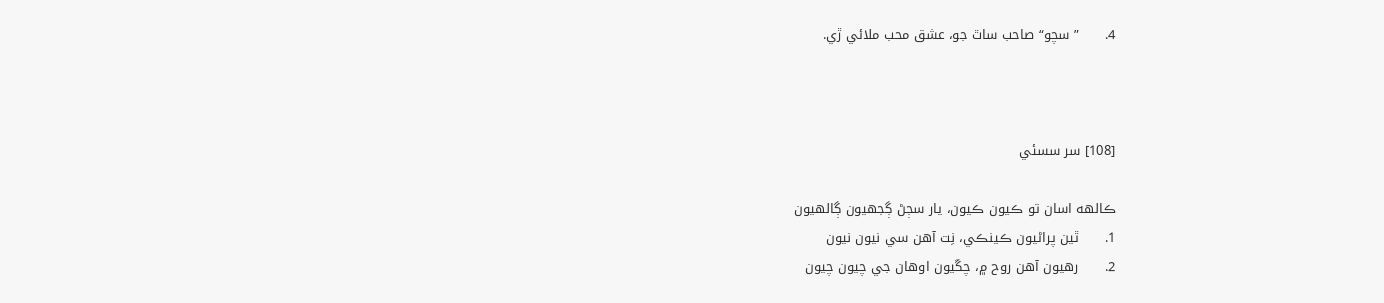4.      ”سچو“ صاحب ساٿ جو، عشق محب ملائي ڙي.



[108] سر سسئي

ڪالهه اسان تو ڪيون ڪيون، يار سڄڻ ڳجهيون ڳالهيون
1.      ٿين پراڻيون ڪينڪي، نِت آهن سي نيون نيون
2.      رهيون آهن روح ۾، چڱيون اوهان جي چيون چيون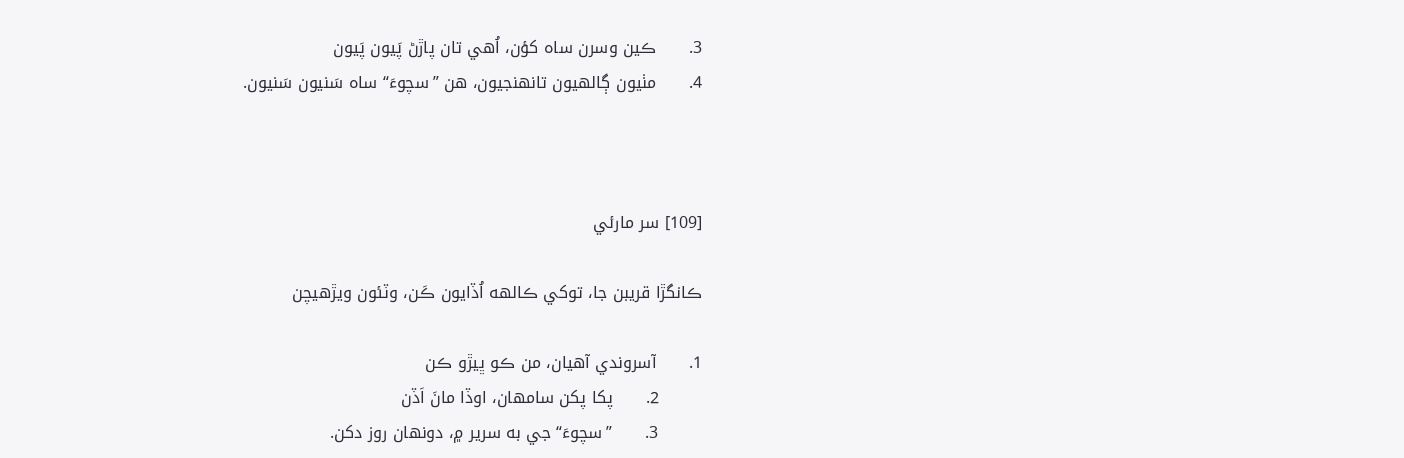3.      ڪين وسرن ساه کؤن، اُهي تان پاڙڻ پَيون پَيون
4.      مٺيون ڳالهيون تانهنجيون، هن ”سچوءَ“ ساه سَنيون سَنيون.



[109] سر مارئي

ڪانگڙا قريبن جا، توکي ڪالهه اُڏايون ڪَن، وٽئون ويڙهيچن

1.      آسروندي آهيان، من ڪو ڀيڙو ڪن
        2.      پکا پکن سامهان، اوڏا مانَ اَڏن
        3.      ”سچوءَ“ جي به سرير ۾، دونهان روز دکن.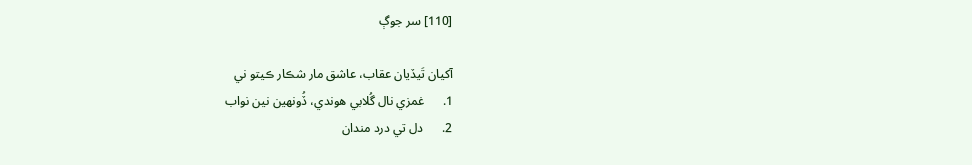[110] سر جوڳ

آکيان تَيڏيان عقاب، عاشق مار شڪار ڪيتو ني
1.      غمزي نال گُلابي هوندي، ڏُونهين نين نواب
2.      دل تي درد مندان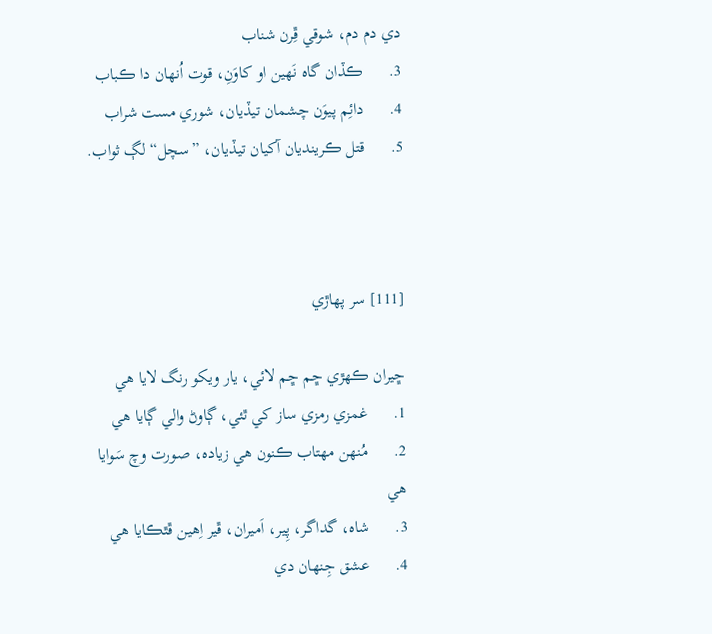دي دم دم، شوقي ڦِرن شناب
3.      ڪڏان گاه نَهين او کاوَنِ، قوت اُنهان دا ڪباب
4.      دائِم پيوَن چشمان تيڏيان، شوري مست شراب
5.      قتل ڪرينديان آکيان تيڏيان، ”سچل“ لڳ ثواب.



[111] سر پهاڙي

ڇيران ڪهڙي ڇم ڇم لائي، يار ويکو رنگ لايا هي
1.      غمزي رمزي ساز کي ٿئي، ڳاوڻ والي ڳايا هي
2.      مُنهن مهتاب ڪنون هي زياده، صورت وچ سَوايا هي
3.      شاه، گداگر، پِير، اَميران، ڦير اِهين ڦٿڪايا هي
4.      عشق جِنهان دي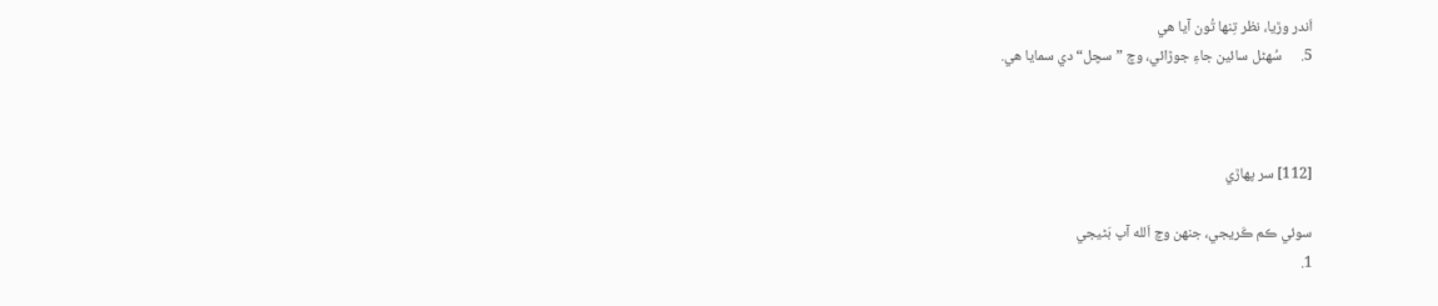اَندر وڙيا، نظر تِنها تُون آيا هي
5.      سُهڻل سائين جاءِ جوڙائي، وچ ”سچل“ دي سمايا هي.



[112] سر پهاڙي

سوئي ڪم ڪَريجي، جنهن وچ اَلله آپ بَڻيجي
1.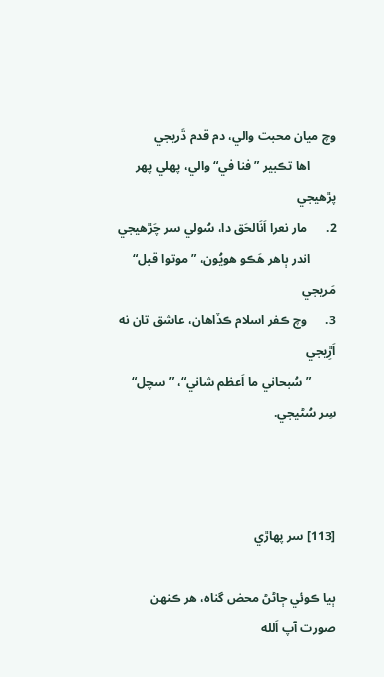وچ ميان محبت والي، دم قدم ڌَريجي
        اها تڪبير ”فنا في“ والي، پهلي پهر پڙهيجي
2.      مار نعرا اَنَالحَق دا، سُولي سر چَڙهيجي
        اندر ٻاهر هَڪو هويُون، ”موتوا قبل“ مَريجي
3.      وچ ڪفر اسلام ڪڏاهان، عاشق تان نه اَڙِيجي
        ”سُبحاني ما اَعظم شاني“، ”سچل“ سِر سُڻيجي.



[113] سر پهاڙي

ٻيا ڪوئي ڄاڻڻ محض گناه، هر ڪنهن صورت آپ اَلله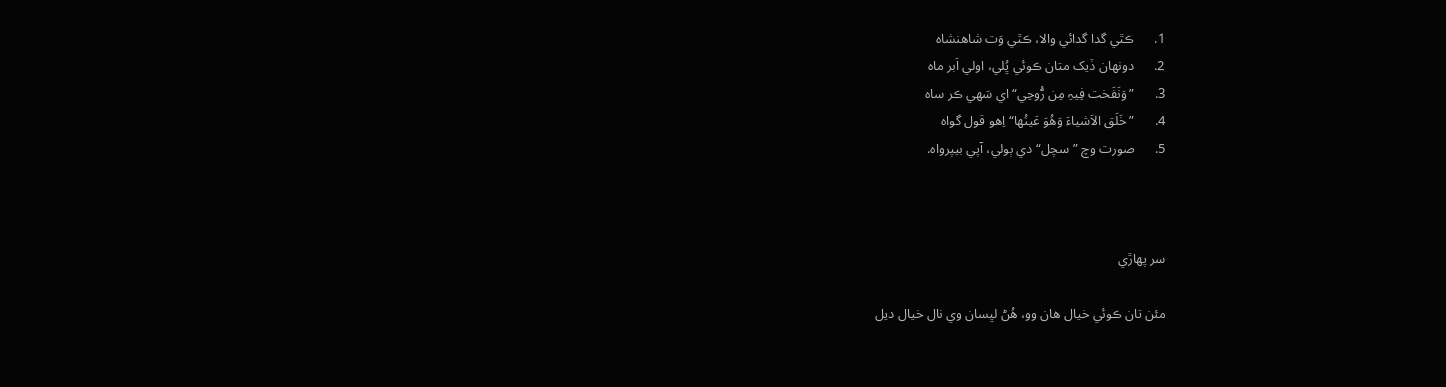1.      ڪٿي گدا گدائي والا، ڪٿي وَت شاهنشاه
2.      دونهان ڏيک متان ڪوئي ڀُلي، اولي اَبر ماه
3.      ”وَنَفَخت فِيہِ مِن رُّوحِي“ اي سَهي ڪر ساه
4.      ”خَلَق الاَشياءَ وَهُوَ عَينُها“ اِهو قول گواه
5.      صورت وچ ”سچل“ دي ٻولي، آپي بيپرواه.



سر پهاڙي

مئن تان ڪوئي خيال هان وو، هُڻ لڀسان وي نال خيال ديل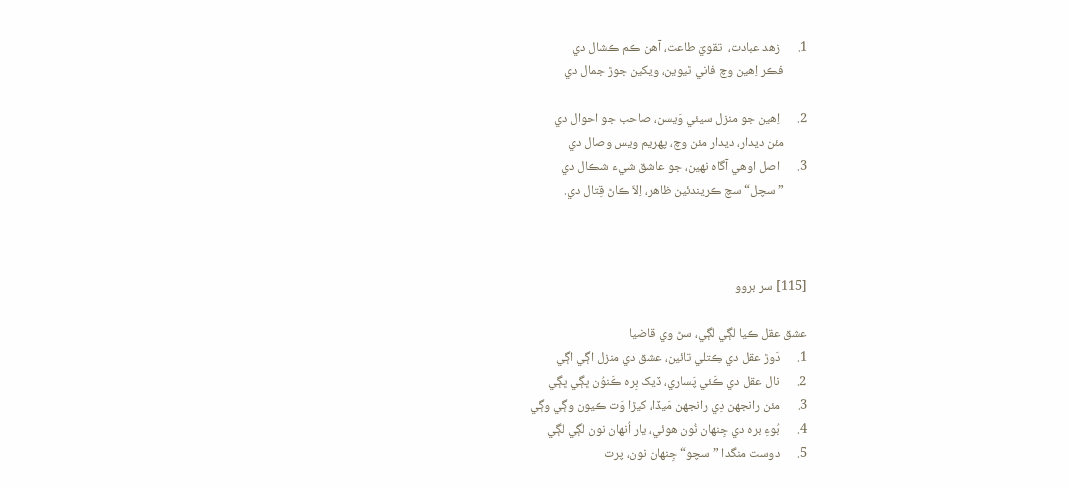1.      زهد عبادت،  تقويَ طاعت، آهن ڪم ڪشال دي
        فڪر اِهين وچ فاني ٿيوين، ويکين جوڙ جمال دي

2.      اِهين جو منزل سيئي وَيسن، صاحب جو احوال دي
        مئن ديدار، ديدار مئن وچ، پهريم ويس وصال دي
3.      اصل اوهي آگاه نهين، جو عاشق شيء شڪال دي
        ”سچل“ سچ ڪريندئين ظاهر، اِلاّ ڪاڻ قِتال دي.



[115] سر بروو

عشق عقل ڪيا لڳي لڳي، سڻ وي قاضيا
1.      دَوڙ عقل دي ڪِتلي تائين، عشق دي منزل اڳي اڳي
2.      نال عقل دي ڪَئي پَساري، ڏيک بِره ڪَنوُن ڀڳي ڀڳي
3.      مئن رانجهن دِي رانجهن مَيڏا، کيڙا وَت ڪيون وڳي وڳي
4.      بُوءِ بره دي جِنهان نُون هوئي، يار اُنهان نون لڳي لڳي
5.      دوست منگدا ”سچو“ جِنهان نون، پرت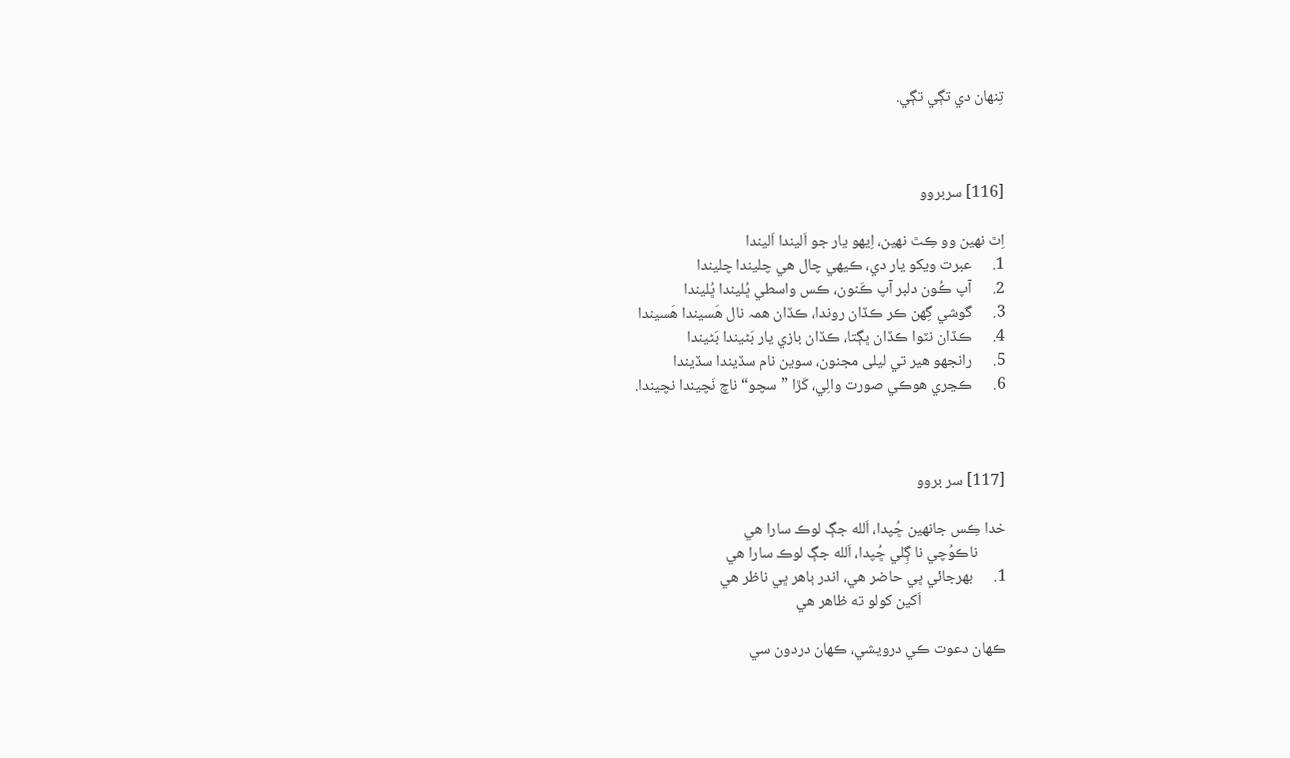تِنهان دي تڳي تڳي.



[116] سربروو

اِٿ نهين وو ڪِٿ نهين، اِيهو يار جو اَليندا اَليندا
1.      عبرت ويکو يار دي، ڪيهي چال هي چليندا چليندا
2.      آپ ڪُون دلبر آپ ڪَنون، ڪس واسطي ڀُليندا ڀُليندا
3.      گوشي گِهن ڪر ڪڏان روندا، ڪڏان همہ نال هَسيندا هَسيندا
4.      ڪڏان نٽوا ڪڏان ڀڳتا، ڪڏان بازي يار بَڻيندا بَڻيندا
5.      رانجهو هير تي ليلى مجنون، سوين نام سڏيندا سڏيندا
6.      ڪڃري هوڪي صورت والِي، کَڙا ”سچو“ ناچ نَچيندا نچيندا.



[117] سر بروو

خدا ڪِس جانهين ڇُپدا، اَلله جڳ لوڪ سارا هي
        ناڪوُچي نا ڳِلي ڇُپدا، اَلله جڳ لوڪ سارا هي
1.      بهرجائي ڀي حاضر هي، اندر ٻاهر ڀي ناظر هي
                        اَکين کولو ته ظاهر هي

ڪهان دعوت ڪي درويشي، ڪهان دردون سي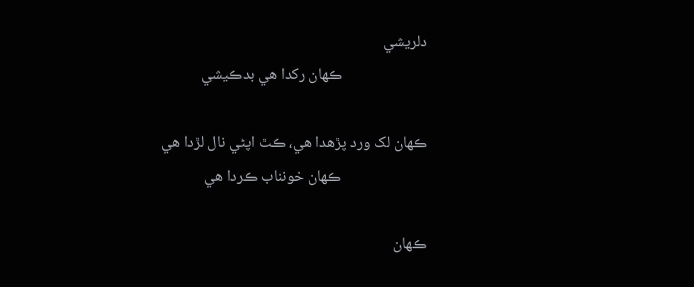دلريشي
                        ڪهان رکدا هي بدڪيشي

ڪهان لک ورد پڙهدا هي، ڪٿ اپڻي نال لڙدا هي
                        ڪهان خونناب ڪردا هي

ڪهان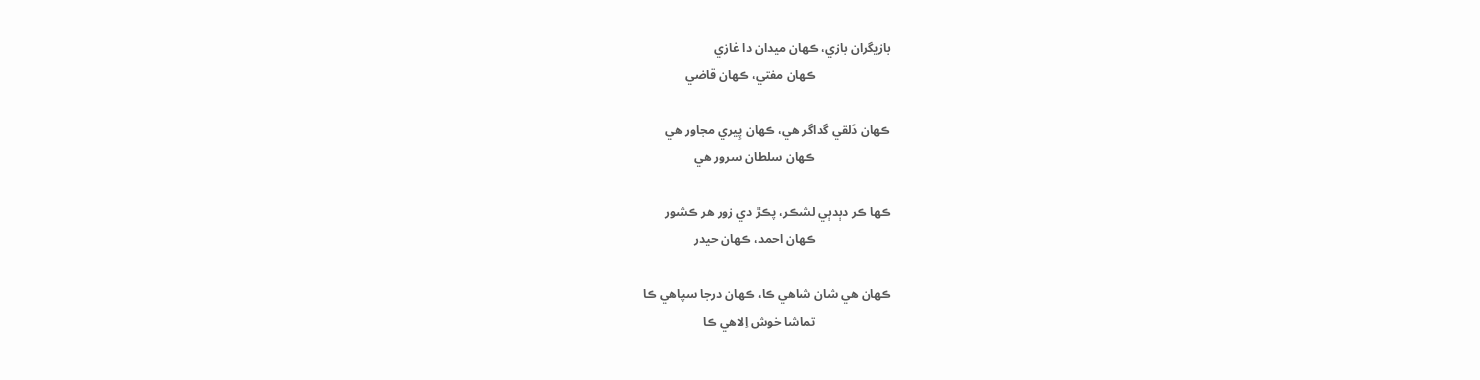بازيگران بازي، ڪهان ميدان دا غازي
                        ڪهان مفتي، ڪهان قاضي

ڪهان دَلقي گداگر هي، ڪهان پِيري مجاور هي
                        ڪهان سلطان سرور هي

ڪها ڪر دٻدٻي لشڪر، پڪڙ دي زور هر ڪشور
                        ڪهان احمد، ڪهان حيدر

ڪهان هي شان شاهي ڪا، ڪهان درجا سپاهي ڪا
                        تماشا خوش اِلاهي ڪا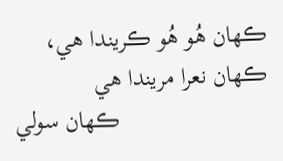ڪهان هُو هُو ڪريندا هي، ڪهان نعرا مريندا هي
                        ڪهان سولي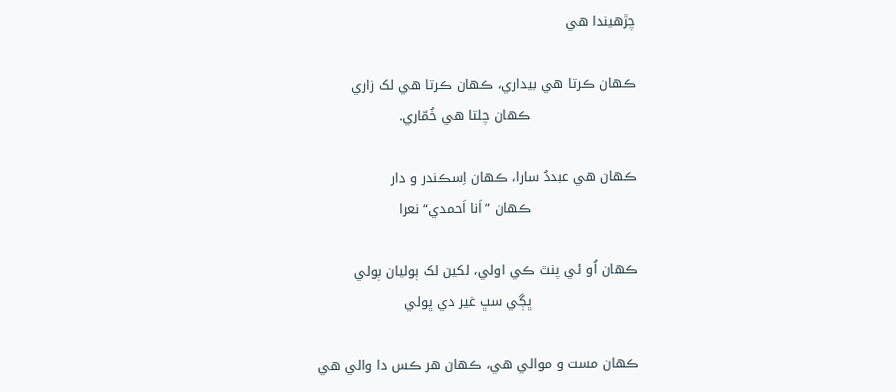چڙهيندا هي

ڪهان ڪرتا هي بيداري، ڪهان ڪرتا هي لک زاري
                        ڪهان چلتا هي خُمّاري.

ڪهان هي عبددُ سارا، ڪهان اِسڪندر و دار
                        ڪهان ”اَنا اَحمدي“ نعرا

ڪهان اُو ئي پنٿ ڪي اولي، لکين لک ٻوليان ٻولي
                        ڀڳي سڀ غير دي ڀولي

ڪهان مست و موالي هي، ڪهان هر ڪس دا والي هي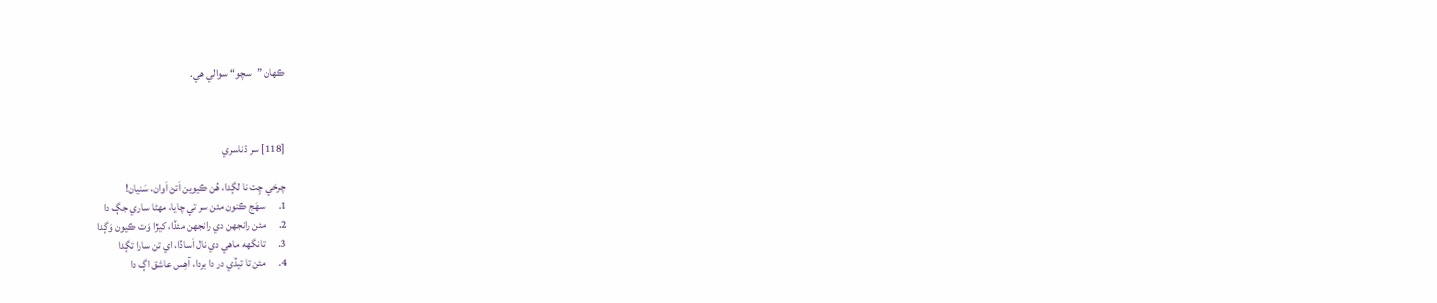ڪهان ”سچو“ سوالي هي.



[118] سر ڌناسري

چرخي چِت نا لڳدا، هُن ڪيوين اَتڻ اَوان، سَنيان!
1.      سهَج ڪنون مئن سر تي چايا، مهڻا ساري جڳ دا
2.      مئن رانجهن دي رانجهن مئڏا، کيڙا وَت ڪيون وَڳدا
3.      تانگهه ماهي دي نال اَساڏا، اي تن سارا تڳدا
4.      مئن تا تيڏي در دا بردا، آهِس عاشق اڳ دا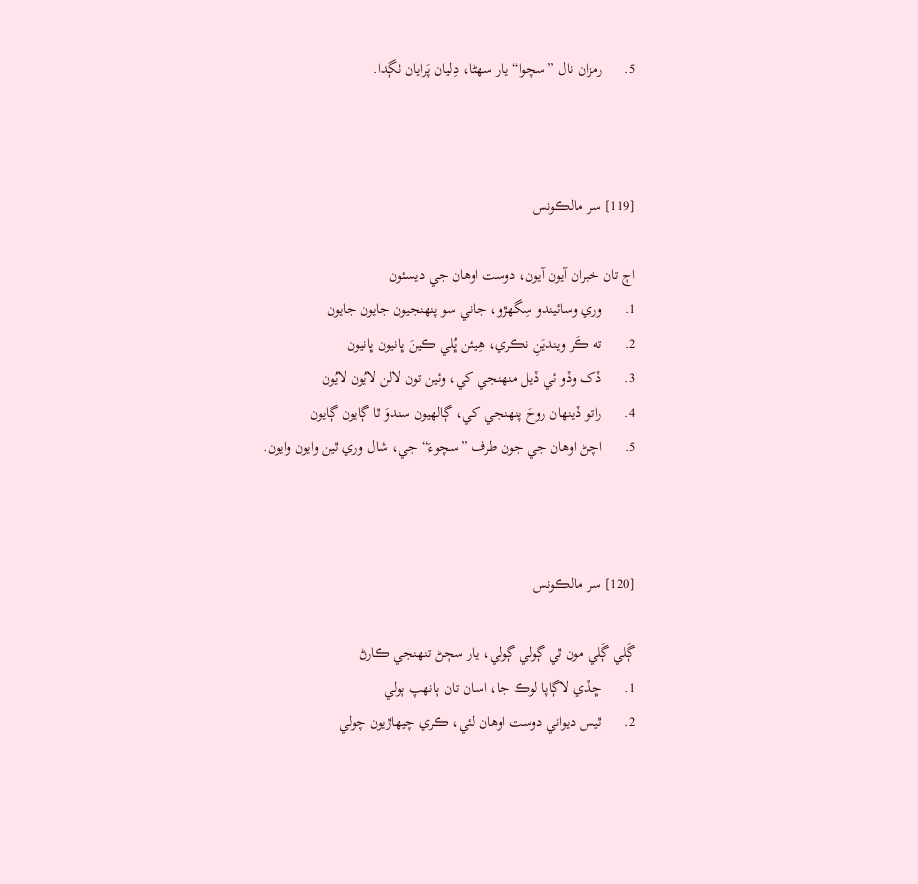5.      رمزان نال ”سچوا“ يار سهڻا، دِليان پَرايان ٺڳدا.



[119] سر مالڪونس

اڄ تان خبران آيون آيون، دوست اوهان جي ديسئون
1.      وري وسائيندو سِگهڙو، جاني سو پنهنجيون جايون جايون
2.      ته ڪَر وينديَنِ نڪري، هِيئن ڀُلي ڪينَ ڀانيون ڀانيون
3.      ڏک وڏو ئي ڏيل منهنجي کي، وئين تون لالن لايُون لايُون
4.      راتو ڏينهان روحَ پنهنجي کي، ڳالهيون سندوَ ٿا ڳايون ڳايون
5.      اچڻ اوهان جي جون طرف ”سچوءَ“ جي، شال وري ٿين وايون وايون.



[120] سر مالڪونس

ڳَلي ڳَلي مون ٿي ڳولي ڳولي، يار سڄڻ تنهنجي ڪارڻ
1.      ڇڏي لاڳاپا لوڪ جا، اسان تان ٻانهپ ٻولي
2.      ٿيس ديواني دوست اوهان لئي، ڪري چيهاڙيون چولي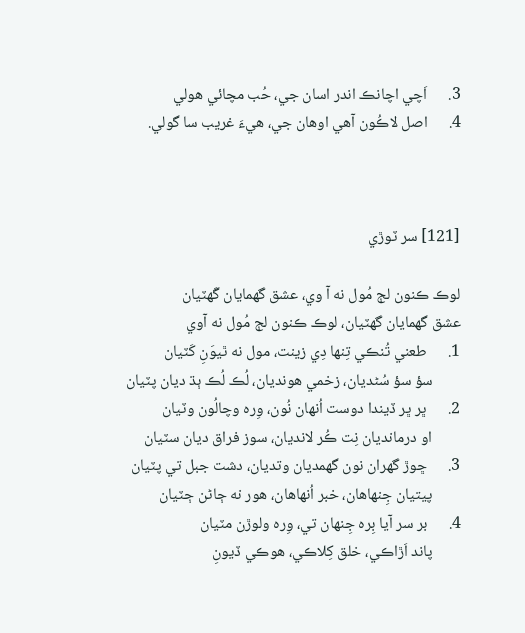3.      اَچي اچانڪ اندر اسان جي، حُب مچائي هولي
4.      اصل لاڪُون آهي اوهان جي، هيءَ غريب سا گولي.



[121] سر ٽوڙي

لوڪ ڪنون لڄ مُول نه آ وي، عشق گهمايان گَهٽيان
عشق گهمايان گهٽيان، لوڪ ڪنون لڄ مُول نه آوي
1.      طعني تُنڪي تِنها دِي زينت، مول نه ٿيوَنِ کَٽيان
        سؤ سؤ سُڻديان، زخمي هونديان، لُڪ لُڪ ٻڌ ديان پٽيان
2.      ڀر ڀر ڏيندا دوست اُنهان نُون، وِره وچالُون وٽيان
        او درمانديان نِت ڪُر لانديان، سوز فراق ديان سٽيان
3.      ڇوڙ گهران نون گهمديان وتديان، دشت جبل تي پٽيان
        پيتيان جِنهاهان، خبر اُنهاهان، هور نه ڄاڻن ڄٽيان
4.      بر سر آيا بِره جِنهان تي، وِره ولوڙن مٽيان
        پاند اَڙاڪي، خلق کِلاڪي، هوڪي ڏيونِ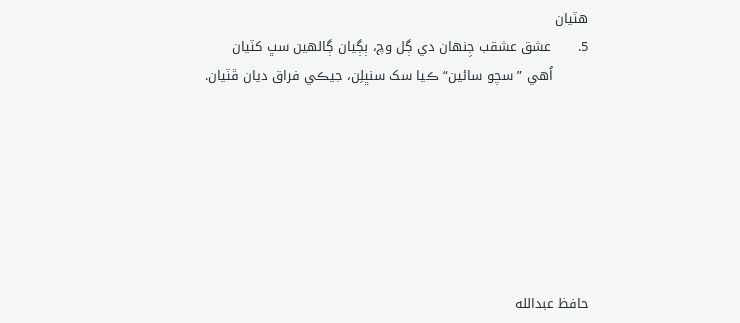هٽيان
5.      عشق عشقب جِنهان دي ڳل وچ، ٻڳيان ڳالهين سڀ کٽيان
        اُهي ”سچو سائين“ ڪيا سک سنڀلِن، جيڪي فراق ديان ڦٽيان.







حافظ عبدالله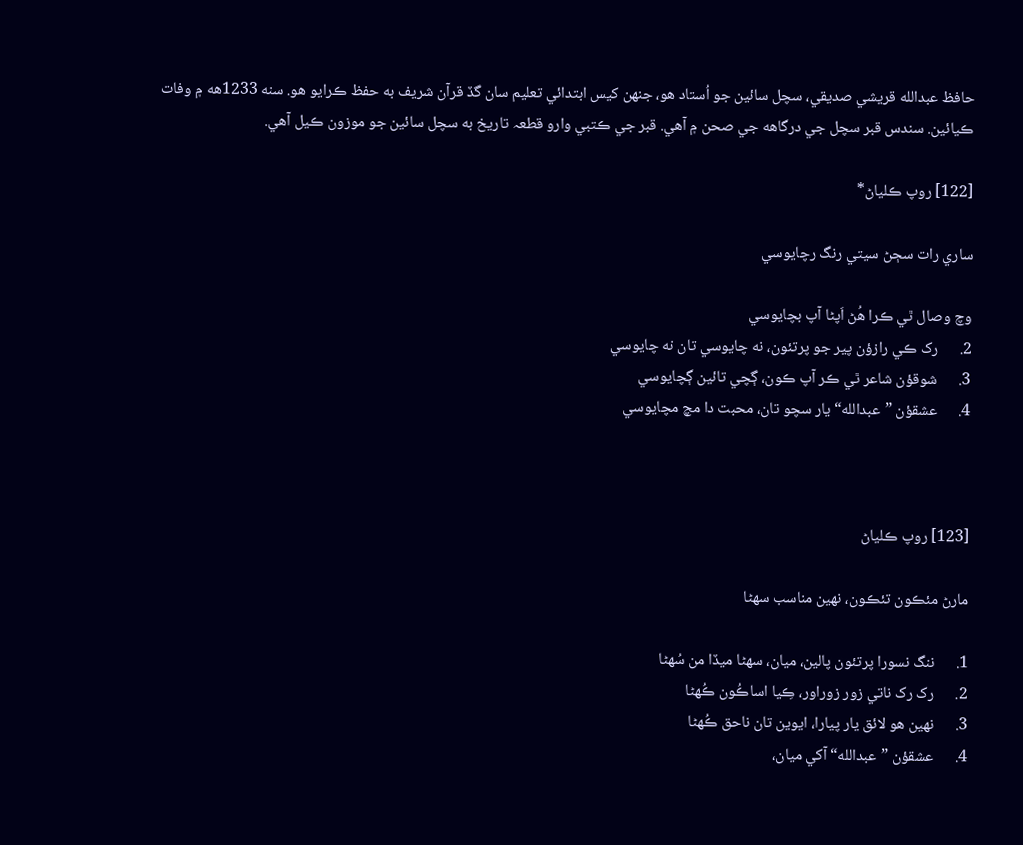حافظ عبدالله قريشي صديقي، سچل سائين جو اُستاد هو، جنهن کيس ابتدائي تعليم سان گڏ قرآن شريف به حفظ ڪرايو هو. سنه 1233هه ۾ وفات ڪيائين. سندس قبر سچل جي درگاهه جي صحن ۾ آهي. قبر جي ڪتبي وارو قطعہ تاريخ به سچل سائين جو موزون ڪيل آهي.

[122] روپ ڪلياڻ*

ساري رات سڄڻ سيتي رنگ رچايوسي

وچ وصال ٿي ڪرا هُڻ اَپڻا آپ بچايوسي
2.      رک ڪي رازؤن پير جو پرتئون، نه چايوسي تان نه چايوسي
3.      شوقؤن شاعر ٿي ڪر آپ ڪون، ڳچي تائين ڳچايوسي
4.      عشقؤن ”عبدالله“ يار سچو تان، محبت دا مچ مچايوسي



[123] روپ ڪلياڻ

مارڻ مئڪون تئڪون، نهين مناسب سهڻا

1.      ننگ نسورا پرتئون پالين، ميان، سهڻا ميڏا من سُهڻا
2.      رک رک ناتي زور زوراور، ڪِيا اساڪُون ڪُهڻا
3.      نهين هو لائق يار پيارا، ايوين تان ناحق ڪُهڻا
4.      عشقؤن ”عبدالله“ آکي ميان،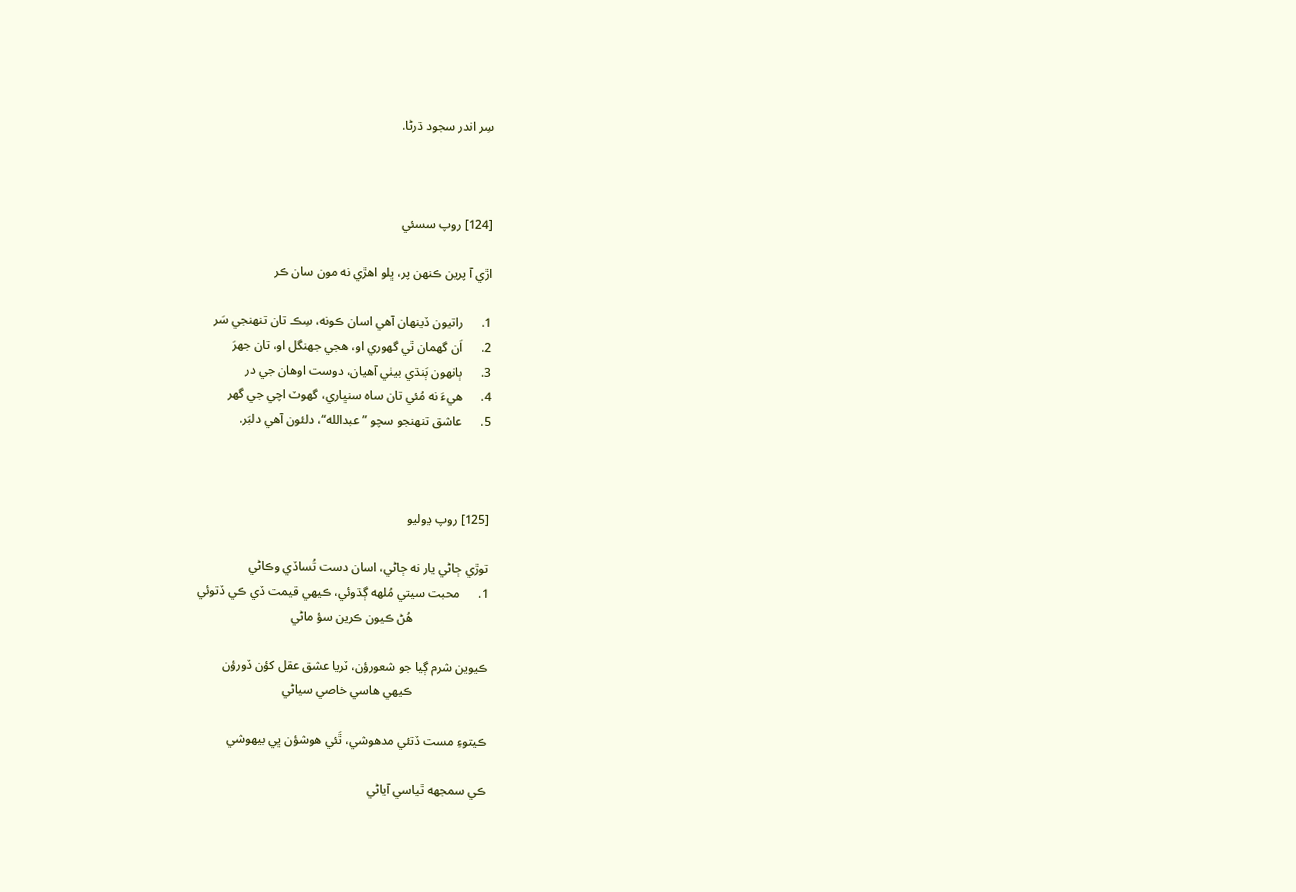سِر اندر سجود ڌرڻا.



[124] روپ سسئي

اڙي آ پرين ڪنهن پر، ڀلو اهڙي نه مون سان ڪر

1.      راتيون ڏينهان آهي اسان ڪونه، سِڪ تان تنهنجي سَر
2.      اَن گهمان ٿي گهوري او، هجي جهنگل او، تان جهرَ
3.      ٻانهون ٻَنڌي بيٺي آهيان، دوست اوهان جي در
4.      هيءَ نه مُئي تان ساه سنڀاري، گهوٽ اچي جي گهر
5.      عاشق تنهنجو سچو ”عبدالله“، دلئون آهي دلبَر.



[125] روپ ڍوليو

توڙي ڄاڻي يار نه ڄاڻي، اسان دست تُساڏي وڪاڻي
1.      محبت سيتي مُلهه ڳڌوئي، ڪيهي قيمت ڏي ڪي ڏتوئي
                        هُڻ ڪيون ڪرين سؤ ماڻي

ڪيوين شرم ڳيا جو شعورؤن، ٽريا عشق عقل کؤن ڏورؤن
                        ڪيهي هاسي خاصي سياڻي

ڪيتوءِ مست ڏتئي مدهوشي، ٿَئي هوشؤن ڀي بيهوشي

ڪي سمجهه ٿياسي آياڻي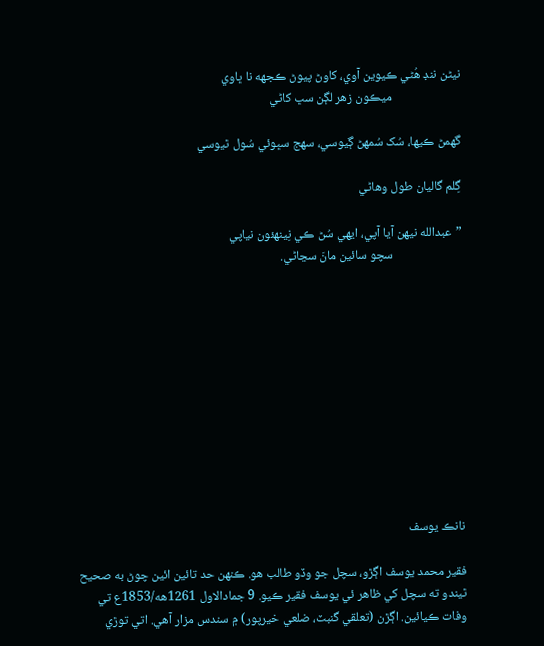نيڻن ننڊ هُڻي ڪيوين آوي، کاوڻ پيوڻ ڪجهه نا ڀاوي
                        ميڪون زهر لڳن سڀ کاڻي

گهمڻ ڪيها، سُک سُمهڻ ڳيوسي، سهج سڀوئي سُول ٿيوسي

گِلم گاليان طول وهاڻي

”عبدالله نيهن آيا آپي، ايهي سُڻ ڪي نِينهئون نياپي
                        سچو سائين مانَ سڃاڻي.











نانڪ يوسف

فقير محمد يوسف اڳڙو، سچل جو وڏو طالب هو. ڪنهن حد تائين ائين چوڻ به صحيح ٿيندو ته سچل کي ظاهر ئي يوسف فقير ڪيو. 9 جمادالاول 1261هه/1853ع تي وفات ڪيائين. اڳڙن (تعلقي گنبٽ، ضلعي خيرپور) ۾ سندس مزار آهي. اتي توڙي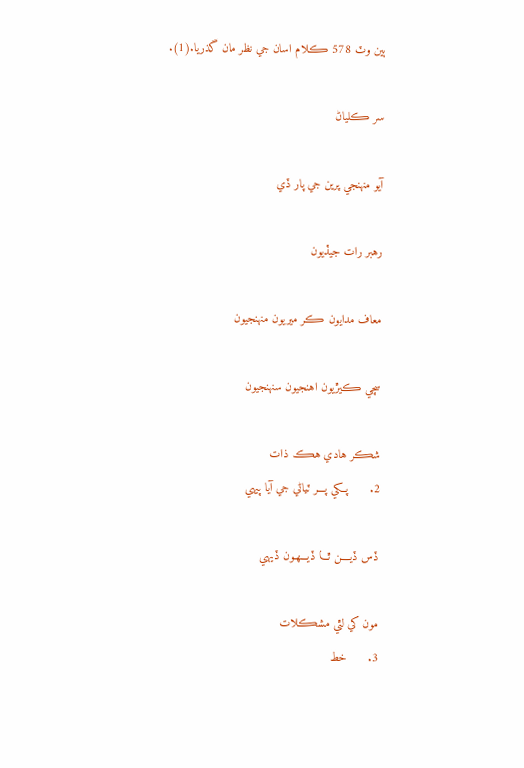ٻين وٽ 578 ڪلام اسان جي نظر مان گذريا.(1).

سر ڪلياڻ

آيو منهنجي پرين جي پار ڏي

رهبر رات جيڏيون

معاف مدايون ڪر ميريون منهنجيون

سچي ڪيڙيون اهنجيون سنهنجيون

شڪر هادي هڪ ذات
2.      پــکي پـــر ٽياڻي جي آيا پيهي

ڏس ڏيــــن ٿـــا ڏيـــهـون ڏيهي

مون کي لٿي مشڪلات
3.      خط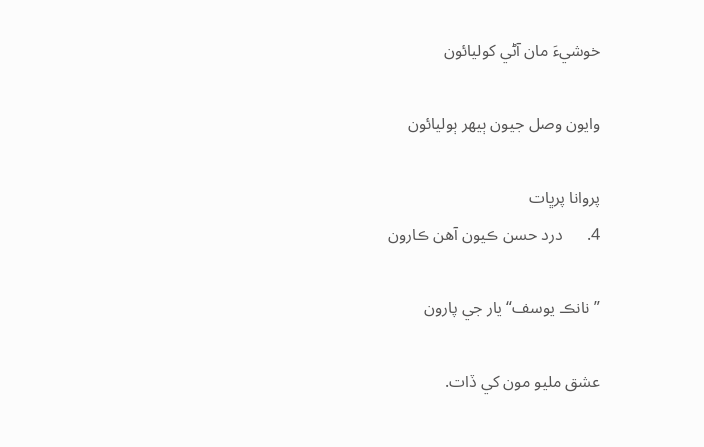خوشيءَ مان آڻي کوليائون

وايون وصل جيون ٻيهر ٻوليائون

پروانا پرڀات
4.      درد حسن ڪيون آهن ڪارون

”نانڪ يوسف“ يار جي پارون

عشق مليو مون کي ڏات.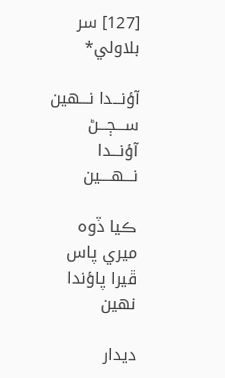[127] سر بلاولي*

آؤنـــدا نـــهين ســـڄـــڻ آؤنـــدا نـــهــــين

ڪيا ڏوه ميري پاس ڦيرا پاؤندا نهين

ديدار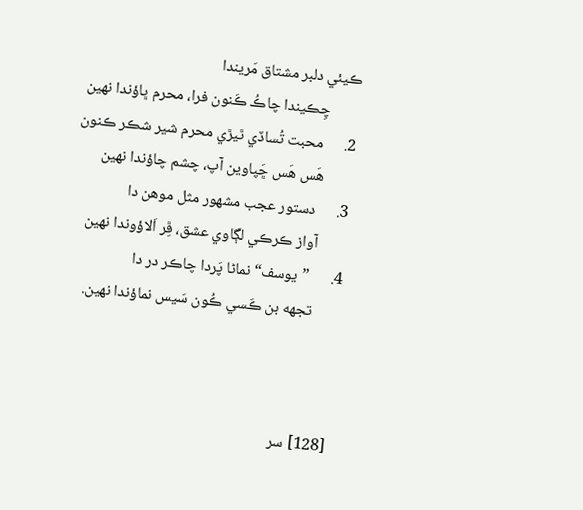ڪيئي دلبر مشتاق مَريندا
        چِڪيندا چاڪُ ڪَنون فرا، محرم ڀاؤندا نهين
2.      محبت تُساڏي ٿيڙي محرم شير شڪر ڪنون
        هَس هَس ڇَپاوين آپ، چشم چاؤندا نهين
3.      دستور عجب مشهور مثل موهن دا
        آواز ڪرڪي لڳاوي عشق، ڦِر اَلاؤوندا نهين
4.      ”يوسف“ نماڻا پَردا چاڪر در دا
        تجهه بن ڪَسي ڪُون سَيس نماؤندا نهين.



[128] سر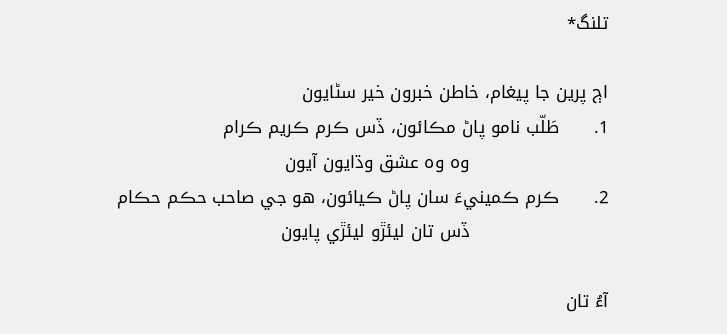تلنگ*

اڄ پرين جا پيغام، خاطن خبرون خير سڻايون
1.      طَلّب نامو پاڻ مڪائون، ڏس ڪرم ڪريم ڪرام
                        وه وه عشق وڌايون آيون
2.      ڪرم ڪمينيءَ سان پاڻ ڪيائون، هو جي صاحب حڪم حڪام
                        ڏس تان ليئڙو ليئڙي پايون

آءُ تان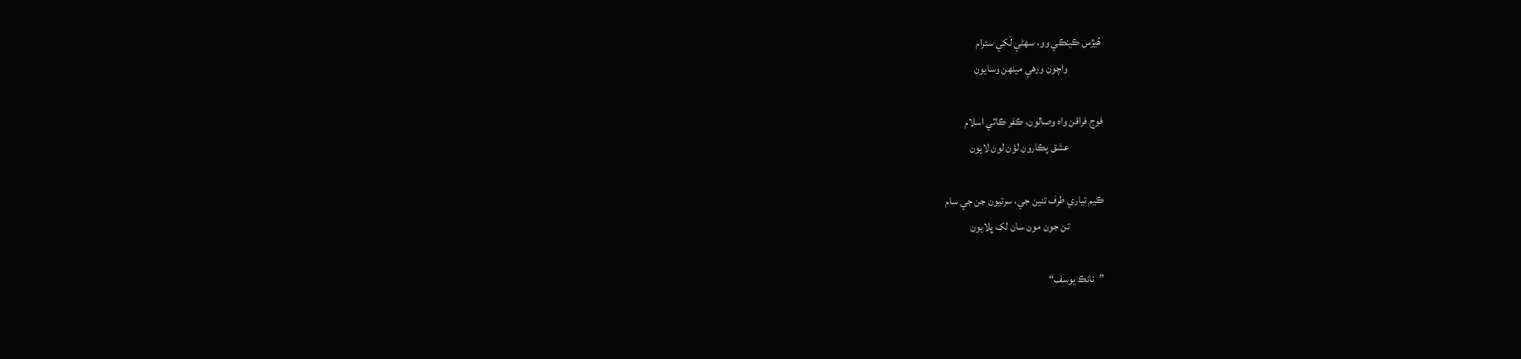هُيڙس ڪينڪي وو، سهڻي لَکي سترام
                واچون ورهي مينهن وسايون

فوج فراقن واه وصالون، ڪفر ڪاٿي اسلام
                عشق پڪارون لؤن لون لايون

ڪيم تياري طرف تنين جي، سرتيون جن جي سام
                تن جون مون سان لک ڀلايون

”نانڪ يوسف“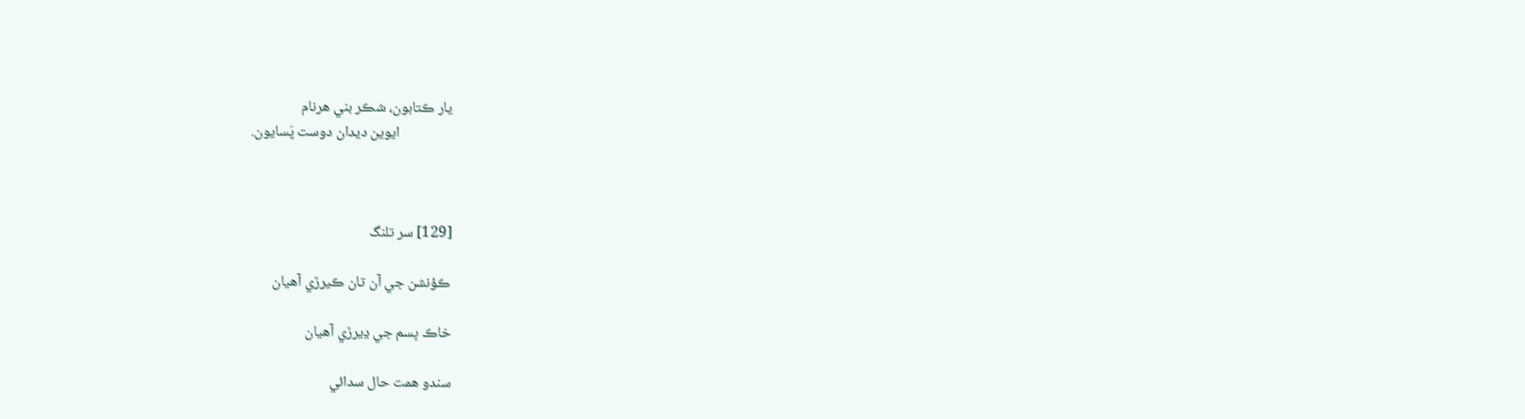يار ڪتابون، شڪر بني هرنام
                ايوين ديدان دوست پَسايون.



[129] سر تلنگ

ڪؤنشن جي آن تان ڪيرڙي آهيان

خاڪ ڀسم جي ڍيرڙي آهيان

سندو همت حال سدائي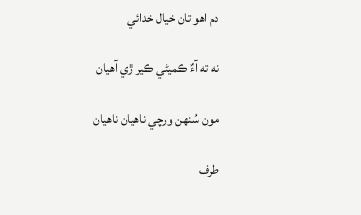دم اهو تان خيال خدائي

نه ته آءٌ ڪميڻي ڪير ڙي آهيان

مون سُنهن ورچي ناهيان ناهيان

طرف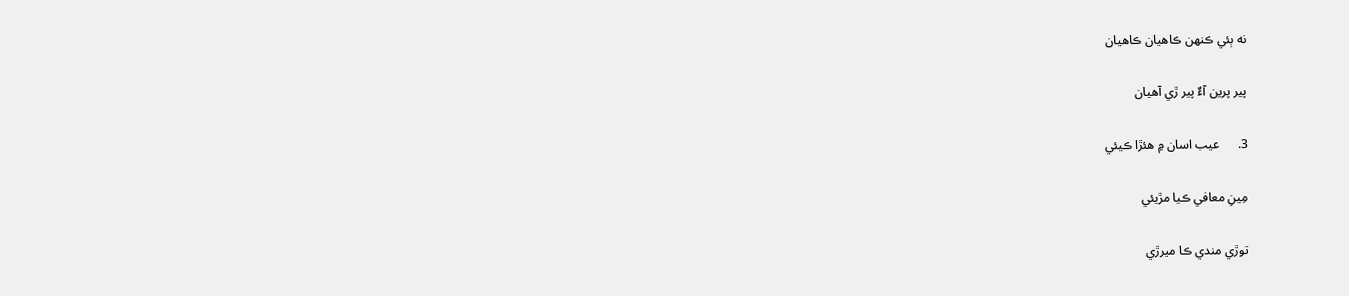نه ٻئي ڪنهن ڪاهيان ڪاهيان

پير پرين آءٌ پير ڙي آهيان

3.      عيب اسان ۾ هئڙا ڪيئي

مِينِ معافي ڪيا مڙيئي

توڙي مندي ڪا ميرڙي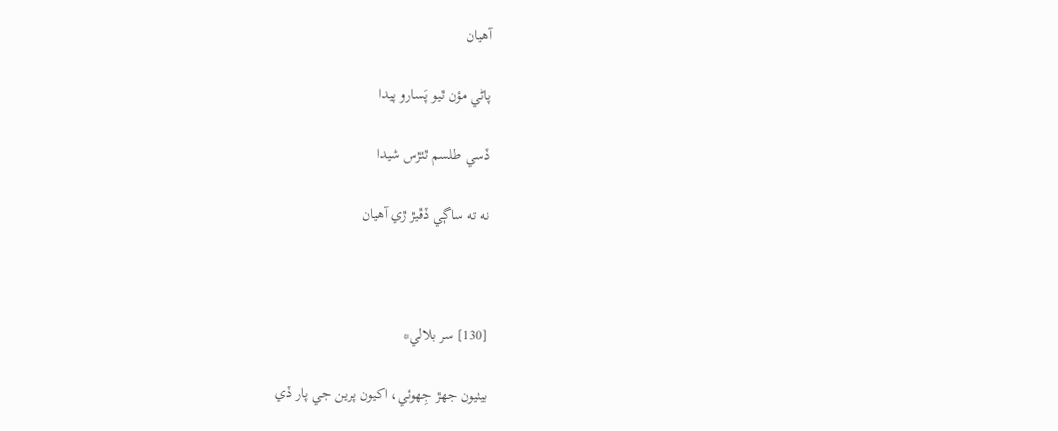آهيان

پاڻي مؤن ٿيو پَسارو پيدا

ڏسي طلسم ٿئڙس شيدا

نه ته ساڳي ڏڦيڙ ڙي آهيان



[130] سر بلالي*

بيٺيون جهڙ جِهوئي، اکيون پرين جي پار ڏي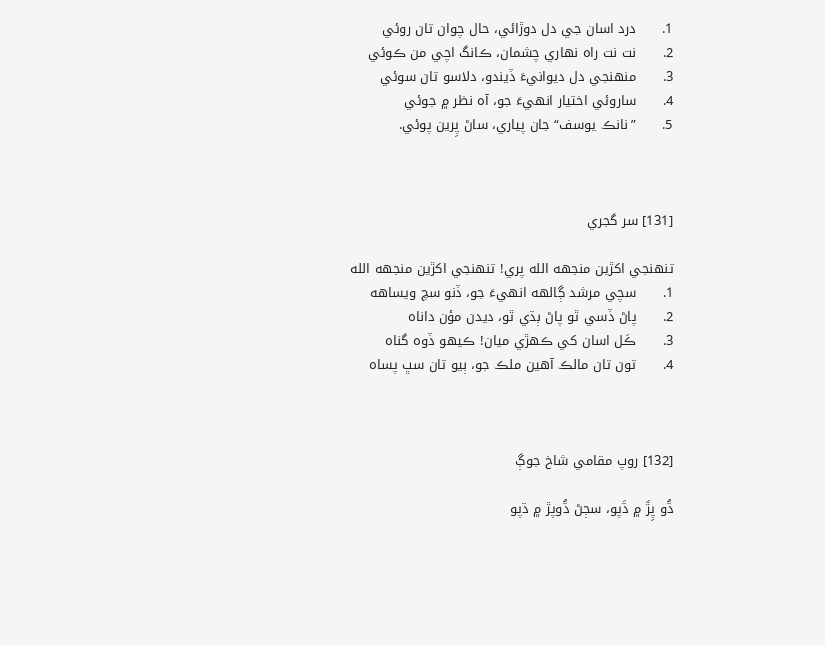1.      درد اسان جي دل دوڙائي، حال چوان تان روئي
2.      نت نت راه نهاري چشمان، ڪانگ اچي من ڪوئي
3.      منهنجي دل ديوانيءَ ڏيندو، دلاسو تان سوئي
4.      ساروئي اختيار انهيءَ جو، آه نظر ۾ جوئي
5.      ”نانڪ يوسف“ جان پياري، ساڻ پِرين پوئي.



[131] سر گجري

تنهنجي اکڙين منجهه الله پري! تنهنجي اکڙين منجهه الله
1.      سچي مرشد ڳالهه انهيءَ جو، ڏنو سچ ويساهه
2.      پاڻ ڏسي ٿو پاڻ ٻڌي ٿو، ديدن مؤن داناه
3.      ڪَل اسان کي ڪهڙي ميان! ڪيهو ڏوه گناه
4.      تون تان مالڪ آهين ملڪ جو، ٻيو تان سڀ پساه



[132] روپ مقامي شاخ جوڳ

ڌُو پِڙَ ۾ ڌَپو، سڄڻ ڌُوپڙ ۾ ڌپو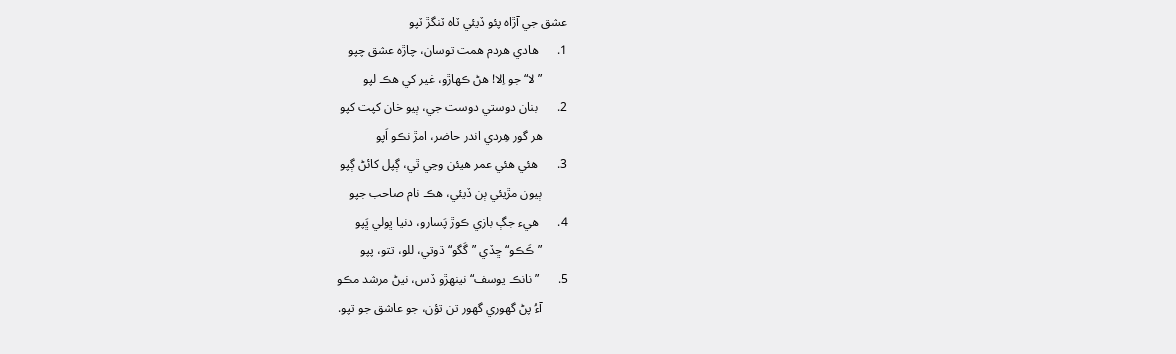عشق جي آڙاه پئو ڏيئي ٽاه ٽنگڙ ٽپو
1.      هادي هردم همت توسان، چاڙه عشق چپو
        ”لا“ جو اِلا! هڻ ڪهاڙو، غير کي هڪ لپو
2.      بنان دوستي دوست جي، ٻيو خان کپت کپو
        هر گور هِردي اندر حاضر، امڙ نڪو اَپو
3.      هئي هئي عمر هيئن وڃي ٿي، ڳپل کائڻ ڳپو
        ٻيون مڙيئي ٻن ڏيئي، هڪ نام صاحب جپو
4.      هيء جڳ بازي ڪوڙ پَسارو، دنيا ڀولي ڀَپو
        ”ڪَڪو“ ڇڏي ”گَگو“ ڌوتي، للو، تتو، پپو
5.      ”نانڪ يوسف“ نينهڙو ڏس، نيڻ مرشد مڪو
        آءُ پڻ گهوري گهور تن تؤن، جو عاشق جو تپو.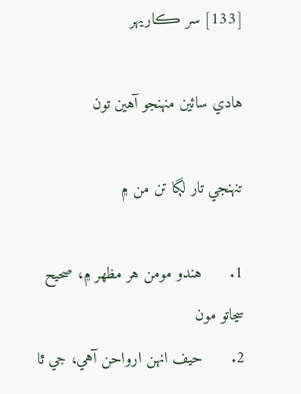[133] سر ڪاريهر

هادي سائين منهنجو آهين تون

تنهنجي تار لڳا تن من ۾

1.      هندو مومن هر مظهر ۾، صحيح سڃاتو مون
2.      حيف انهن ارواحن آهي، جي ٿا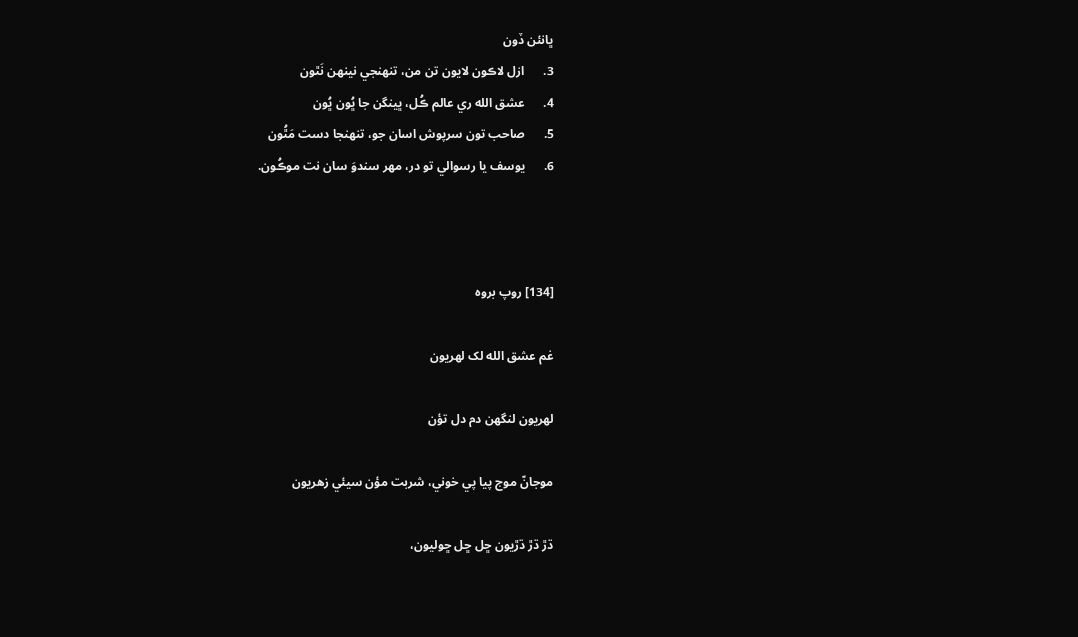ڀانئن ڏون
3.      ازل لاڪون لايون تن من، تنهنجي نينهن نَٿون
4.      عشق الله ري عالم ڪُل، ڀينگن جا ڀُون ڀُون
5.      صاحب تون سرپوش اسان جو، تنهنجا دست مَٿُون
6.      يوسف يا رسوالي تو در، مهر سندوَ سان نت موڪُون.



[134] روپ بروه

غم عشق الله لک لهريون

لهريون لنگهن دم دل تؤن

موجانّ موج پيا پي خوني، شربت مؤن سيئي زهريون

ڌڙ ڌڙ ڌڙيون ڇل ڇل ڇوليون،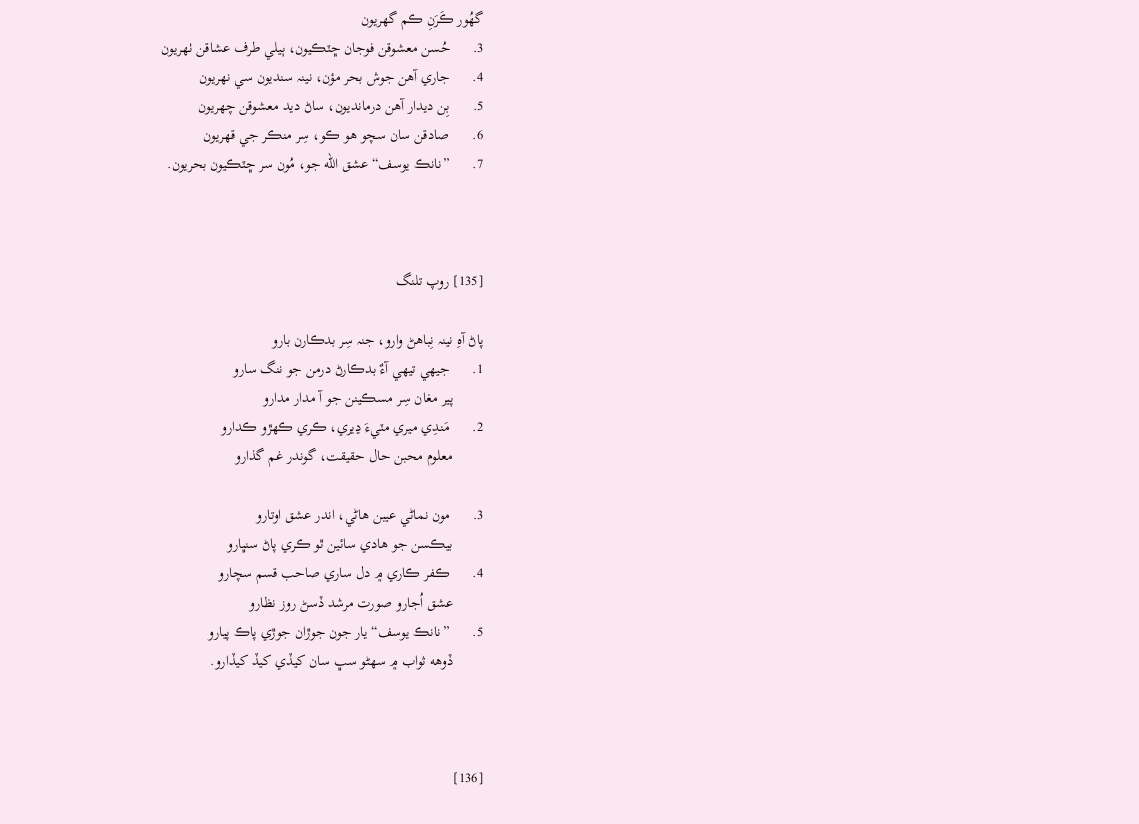گهُور ڪَرَنِ ڪم گهريون
3.      حُسن معشوقن فوجان ڇٽڪيون، ٻيلي طرف عشاقن ٺهريون
4.      جاري آهن جوش بحر مؤن، نينہ سنديون سي نهريون
5.      بِن ديدار آهن درمانديون، ساڻ ديد معشوقن چهريون
6.      صادقن سان سچو هو ڪو، سِر منڪر جي قهريون
7.      ”نانڪ يوسف“ عشق الله جو، مُون سر ڇٽڪيون بحريون.



[135] روپ تلنگ

پاڻ آهِ نينہ نِباهڻ وارو، جنہ سِر بدڪارن بارو
1.      جيهي تيهي آءٌ بدڪارڻ درمن جو ننگ سارو
        پير مغان سِر مسڪينن جو آ مدار مدارو
2.      مَندِي ميري مٽيءَ ڍيري، ڪري ڪهڙو ڪدارو
        معلوم محبن حال حقيقت، گوندر غم گذارو

3.      مون نماڻي عيبن هاڻي، اندر عشق اوتارو
        بيڪسن جو هادي سائين ٿو ڪري پاڻ سنڀارو
4.      ڪفر ڪاري ۾ دل ساري صاحب قسم سچارو
        عشق اُجارو صورت مرشد ڏسڻ روز نظارو
5.      ”نانڪ يوسف“ يار جون جوڙان جوڙي پاڪ پيارو
        ڏوهه ثواب ۾ سهڻو سڀ سان کيڏي کيڏ کيڏارو.



[136]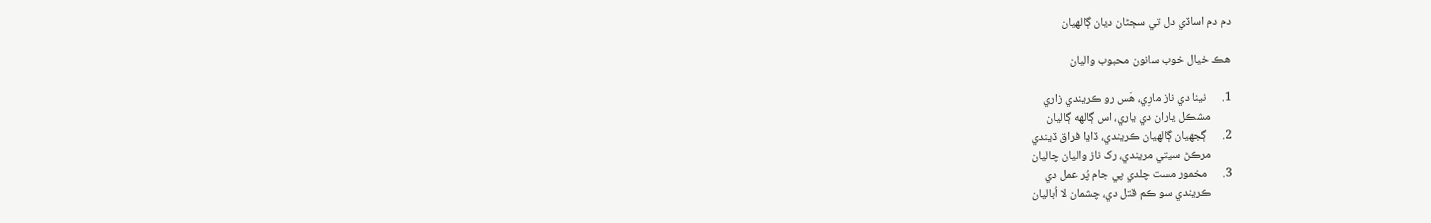دم دم اساڏي دل تي سڄڻان ديان ڳالهيان

هڪ خيال خوب سانون محبوب واليان

1.      نينا دي ناز مارِي، هَس رو ڪريندي زاري
        مشڪل ياران دي ياري، اس ڳالهه ڳاليان
2.      ڳجهيان ڳالهيان ڪريندي، ڏاڍا فراق ڏيندي
        مرڪڻ سيتي مريندي، رک ناز واليان چاليان
3.      مخمور مست چلدي پي جام پُر عمل دي
        ڪريندي سو ڪم قتل دي، چشمان لا اُباليان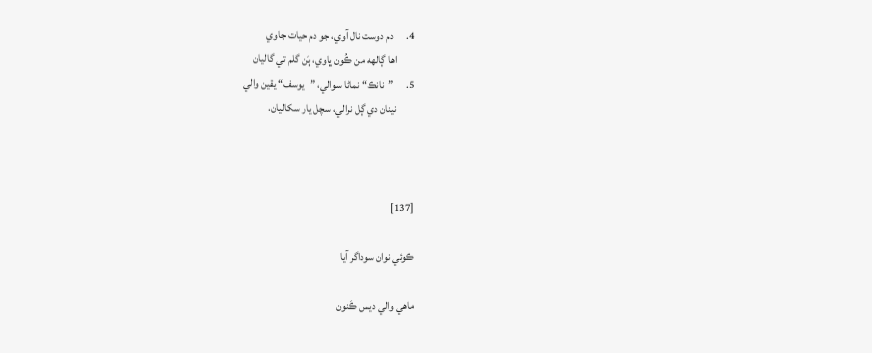4.      دم دوست نال آوي، جو دم حيات جاوي
        اها ڳالهه من ڪُون ڀاوي، ٻَن گلم تي گاليان
5.      ”نانڪ“ نماڻا سوالي، ”يوسف“ يقين والي
        نينان دي ڳل نرالي، سچل يار سکاليان.



[137]

ڪوئي نوان سوداگر آيا

ماهي والي ديس ڪَنون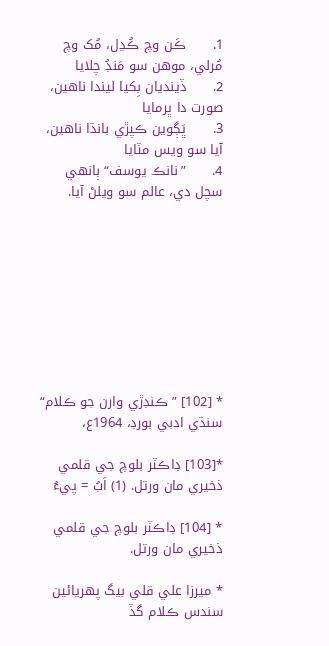1.      ڪَن وچ ڪُڍل، مُک وچ مُرلي، موهن سو مَنڊُ چلايا
2.      ڏينديان بِکيا ليندا ناهين، صورت دا ڀرمايا
3.      ڀَڳوين ڪپڙي بانڌا ناهين، آيا سو ويس مٽايا
4.      ”نانڪ يوسف“ ٻانهي سچل دي، عالم سو ويلڻ آيا.









* [102] ”ڪنڊڙي وارن جو ڪلام“ سنڌي ادبي بورڊ، 1964ع،

*[103] ڊاڪٽر بلوچ جي قلمي ذخيري مان ورتل. (1) اَبُ = پيءُ

* [104] ڊاڪٽر بلوچ جي قلمي ذخيري مان ورتل.

* ميرزا علي قلي بيگ پهريائين سندس ڪلام گڏ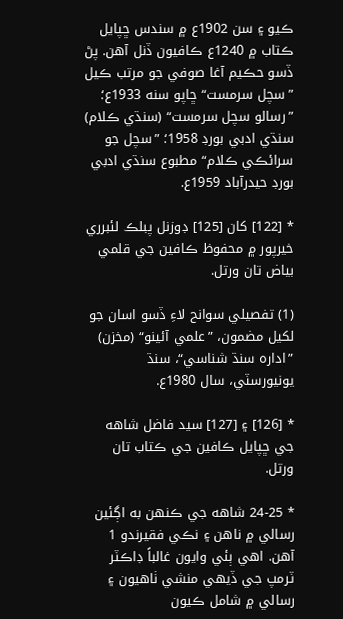ڪيو ۽ سن 1902ع ۾ سندس ڇپايل ڪتاب ۾ 1240ع ڪافيون ڏنل آهن. پڻ ڏسو حڪيم آغا صوفي جو مرتب ڪيل ”سچل سرمست“ ڇاپو سنه 1933ع؛ ”رسالو سچل سرمست“ (سنڌي ڪلام) سنڌي ادبي بورڊ 1958؛ ”سچل جو سرائڪي ڪلام“ مطبوع سنڌي ادبي بورڊ حيدرآباد 1959ع.

* [122] کان [125] ڊوزنل پبلڪ لئبرري خيرپور ۾ محفوظ ڪافين جي قلمي بياض تان ورتل.

(1) تفصيلي سوانح لاءِ ڏسو اسان جو لکيل مضمون، ”علمي آئينو“ (مخزن) ”اداره سنڌ شناسي“، سنڌ يونيورسٽي، سال 1980ع.

* [126] ۽ [127] سيد فاضل شاهه جي ڇپايل ڪافين جي ڪتاب تان ورتل.

* 24-25 شاهه جي ڪنهن به اڳئين رسالي ۾ ناهن ۽ نڪي فقيرندو 1 آهن. اهي ٻئي وايون غالباً ڊاڪٽر ٽرمپ جي ڏيهي منشي ٺاهيون ۽ رسالي ۾ شامل ڪيون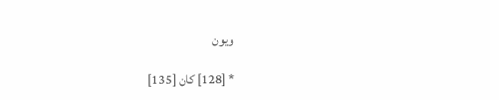ويون

* [128] کان [135]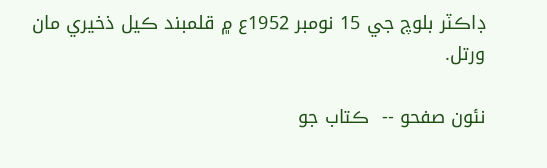ڊاڪٽر بلوچ جي 15 نومبر 1952ع ۾ قلمبند ڪيل ذخيري مان ورتل.

نئون صفحو --  ڪتاب جو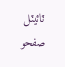ٽائيٽل صفحو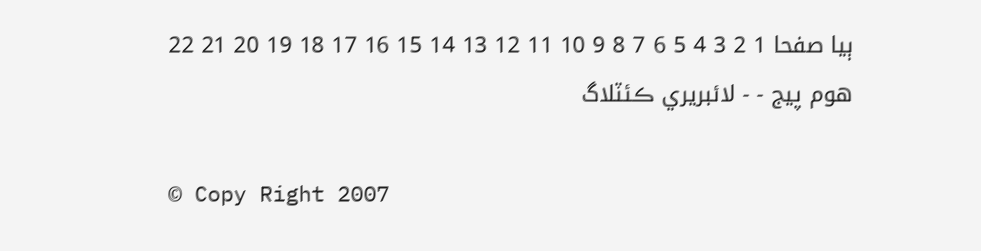ٻيا صفحا 1 2 3 4 5 6 7 8 9 10 11 12 13 14 15 16 17 18 19 20 21 22
هوم پيج - - لائبريري ڪئٽلاگ

© Copy Right 2007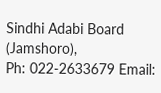Sindhi Adabi Board (Jamshoro),
Ph: 022-2633679 Email: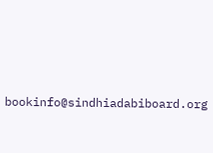bookinfo@sindhiadabiboard.org